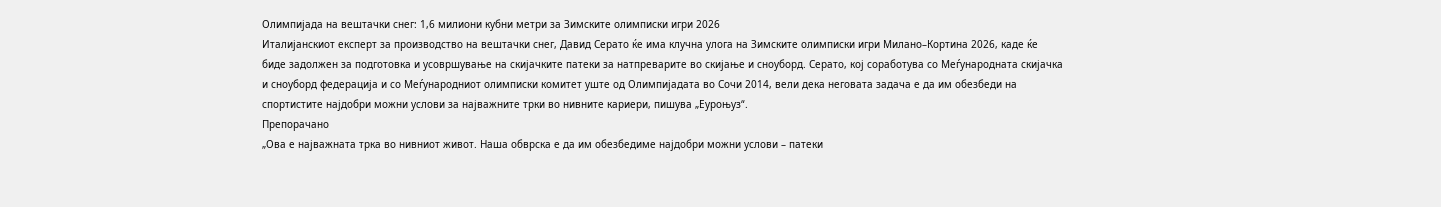Олимпијада на вештачки снег: 1,6 милиони кубни метри за Зимските олимписки игри 2026
Италијанскиот експерт за производство на вештачки снег, Давид Серато ќе има клучна улога на Зимските олимписки игри Милано–Кортина 2026, каде ќе биде задолжен за подготовка и усовршување на скијачките патеки за натпреварите во скијање и сноуборд. Серато, кој соработува со Меѓународната скијачка и сноуборд федерација и со Меѓународниот олимписки комитет уште од Олимпијадата во Сочи 2014, вели дека неговата задача е да им обезбеди на спортистите најдобри можни услови за најважните трки во нивните кариери, пишува „Еуроњуз“.
Препорачано
„Ова е најважната трка во нивниот живот. Наша обврска е да им обезбедиме најдобри можни услови – патеки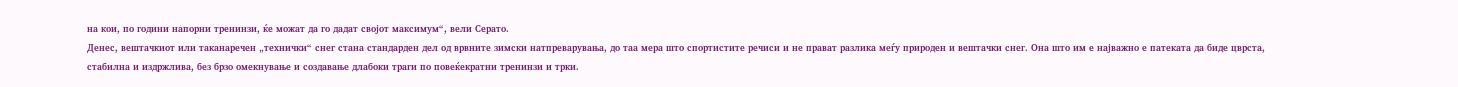на кои, по години напорни тренинзи, ќе можат да го дадат својот максимум“, вели Серато.
Денес, вештачкиот или таканаречен „технички“ снег стана стандарден дел од врвните зимски натпреварувања, до таа мера што спортистите речиси и не прават разлика меѓу природен и вештачки снег. Она што им е најважно е патеката да биде цврста, стабилна и издржлива, без брзо омекнување и создавање длабоки траги по повеќекратни тренинзи и трки.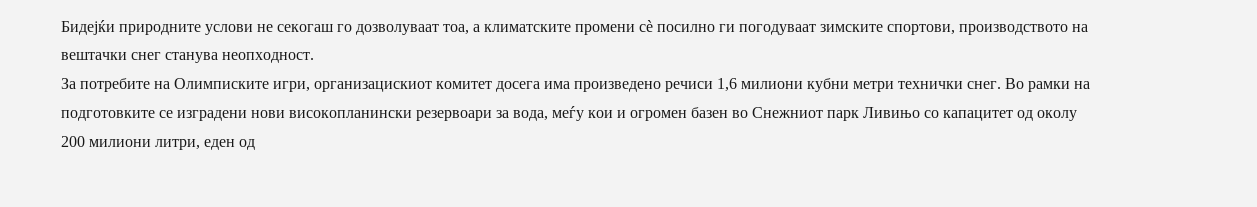Бидејќи природните услови не секогаш го дозволуваат тоа, а климатските промени сè посилно ги погодуваат зимските спортови, производството на вештачки снег станува неопходност.
За потребите на Олимписките игри, организацискиот комитет досега има произведено речиси 1,6 милиони кубни метри технички снег. Во рамки на подготовките се изградени нови високопланински резервоари за вода, меѓу кои и огромен базен во Снежниот парк Ливињо со капацитет од околу 200 милиони литри, еден од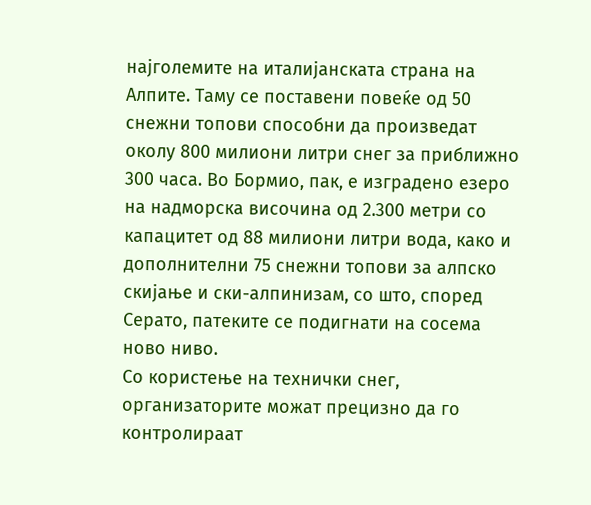најголемите на италијанската страна на Алпите. Таму се поставени повеќе од 50 снежни топови способни да произведат околу 800 милиони литри снег за приближно 300 часа. Во Бормио, пак, е изградено езеро на надморска височина од 2.300 метри со капацитет од 88 милиони литри вода, како и дополнителни 75 снежни топови за алпско скијање и ски-алпинизам, со што, според Серато, патеките се подигнати на сосема ново ниво.
Со користење на технички снег, организаторите можат прецизно да го контролираат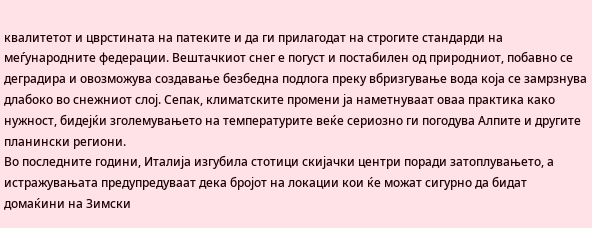квалитетот и цврстината на патеките и да ги прилагодат на строгите стандарди на меѓународните федерации. Вештачкиот снег е погуст и постабилен од природниот, побавно се деградира и овозможува создавање безбедна подлога преку вбризгување вода која се замрзнува длабоко во снежниот слој. Сепак, климатските промени ја наметнуваат оваа практика како нужност, бидејќи зголемувањето на температурите веќе сериозно ги погодува Алпите и другите планински региони.
Во последните години, Италија изгубила стотици скијачки центри поради затоплувањето, а истражувањата предупредуваат дека бројот на локации кои ќе можат сигурно да бидат домаќини на Зимски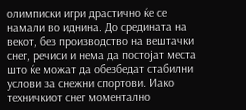олимписки игри драстично ќе се намали во иднина. До средината на векот, без производство на вештачки снег, речиси и нема да постојат места што ќе можат да обезбедат стабилни услови за снежни спортови. Иако техничкиот снег моментално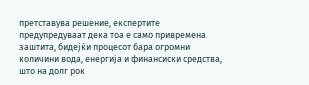претставува решение, експертите предупредуваат дека тоа е само привремена заштита, бидејќи процесот бара огромни количини вода, енергија и финансиски средства, што на долг рок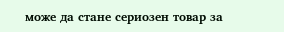може да стане сериозен товар за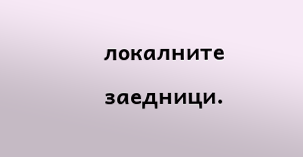локалните заедници.